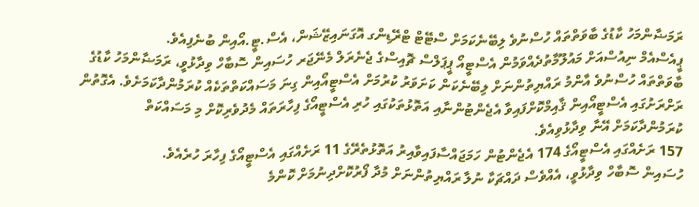ރަމަޟާންމަހު ކާޑުގެ ބާވަތްތައް ހުސްނުވެ ލިބޭނެކަމަށް ސްޓޭޓް ޓްރޭޑިންގ އޮގަނައިޒޭޝަން، އެސް.ޓީ.އޯއިން ބުނެފިއެވެ.
ޕީއެސްއެމް ނިއުސްއަށް މައުލޫމާތުދެއްވަމުން އެސްޓީއޯ ޕީޕަލްސް ޗޮއިސްގެ ޖެނެރަލް މެނޭޖަރ ހުސައިން ސޮބާހް ވިދާޅުވީ، ރަމަޟާންމަހު ކާޑުގެ ބާވަތްތައް ހުސްނުވެ އާންމު ރައްޔިތުންނަށް ލިބޭނެކަން ކަށަވަރު ކުރުމަށް އެސްޓީއޯއިން ގިނަ މަސައްކަތްތަކެއް ކުރަމުންދާކަމަށެވެ. އެގޮތުން ރަށްރަށުގައި އެސްޓީއޯއިން ޤާއިމްކޮށްފައިވާ އެޖެންޓުންނާއި އަތޮޅުތަކުގައި ހުރި އެސްޓީއޯގެ ފިހާރަތައް މެދުވެރިކޮށް މި މަސައްކަތް ކުރަމުންދާކަމަށް އޭނާ ވިދާޅުވިއެވެ.
157 ރަށެއްގައި އެސްޓީއޯގެ 174 އެޖެންޓުން ހަމަޖައްސާފައިވާއިރު އަތޮޅުތެރޭގެ 11 ރަށެއްގައި އެސްޓީއޯގެ ފިހާރަ ހުރެއެވެ.
ހުސައިން ސޮބާހް ވިދާޅުވީ، އެއްވެސް ދައްޗަކާ ނުލާ ރައްޔިތުންނަށް މުދާ ފޯރުކޮށްދިނުމަށް ކޮންމެ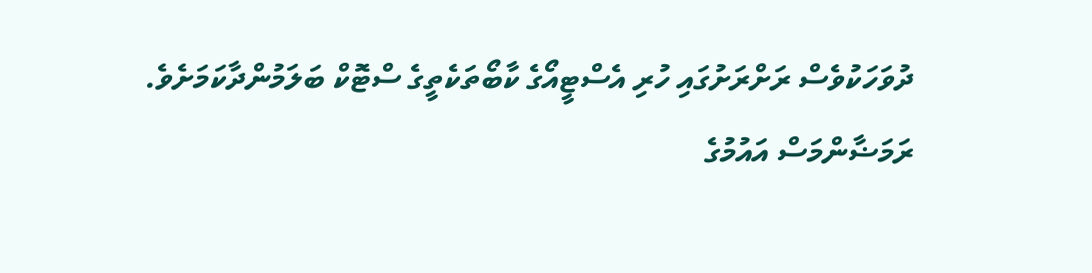ދުވަހަކުވެސް ރަށްރަށުގައި ހުރި އެސްޓީއޯގެ ކާބޯތަކެތީގެ ސްޓޮކް ބަލަމުންދާކަމަށެވެ.
ރަމަޟާންމަސް އައުމުގެ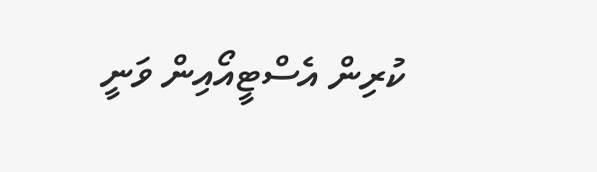ކުރިން އެސްޓީއޯއިން ވަނީ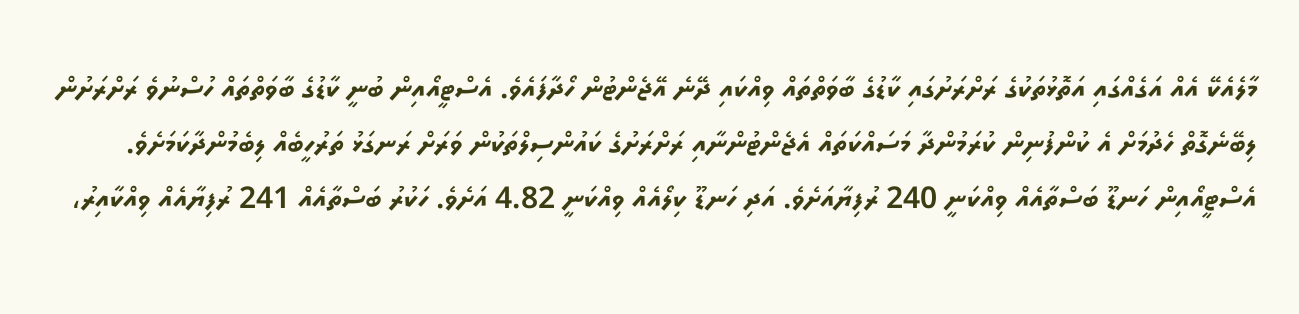މާލެއެކޭ އެއް އަގެއްގައި އަތޮޅުތަކުގެ ރަށްރަށުގައި ކާޑުގެ ބާވަތްތައް ވިއްކައި ދޭނެ އޭޖެންޓުން ހޯދާފައެވެ. އެސްޓީއޯއިން ބުނީ ކާޑުގެ ބާވަތްތައް ހުސްނުވެ ރަށްރަށުން ލިބޭނެގޮތް ހެދުމަށް އެ ކުންފުނިން ކުރަމުންދާ މަސައްކަތައް އެޖެންޓުންނާއި ރަށްރަށުގެ ކައުންސިލްތަކުން ވަރަށް ރަނގަޅު ތަރުހީބެއް ލިބެމުންދާކަމަށެވެ.
އެސްޓީއޯއިން ހަނޑޫ ބަސްތާއެއް ވިއްކަނީ 240 ރުފިޔާއަށެވެ. އަދި ހަނޑޫ ކިލޯއެއް ވިއްކަނީ 4.82 އަށެވެ. ހަކުރު ބަސްތާއެއް 241 ރުފިޔާއެއް ވިއްކާއިރު،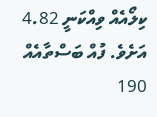ކިލޯއެއް ވިއްކަނީ 4.82 އަށެވެ. ފުއް ބަސްތާއެއް 190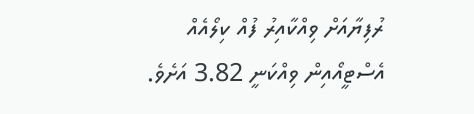ރުފިޔާއަށް ވިއްކާއިރު ފުއް ކިލޯއެއް އެސްޓީއޯއިން ވިއްކަނީ 3.82 އަށެވެ.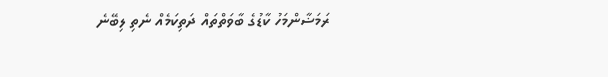ރަމަޟާންމަހު ކާޑުގެ ބާވަތްތައް ދަތިކަމެއް ނެތި ލިބޭނެ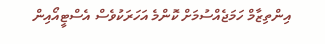އިންތިޒާމް ހަމަޖެއްސުމަށް ކޮންމެ އަހަރަކުވެސް އެސްޓީއޯއިން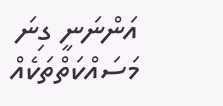އަންނަނީ ގިނަ މަސައްކަތްތަކެއް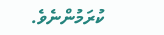ކުރަމުންނެވެ.